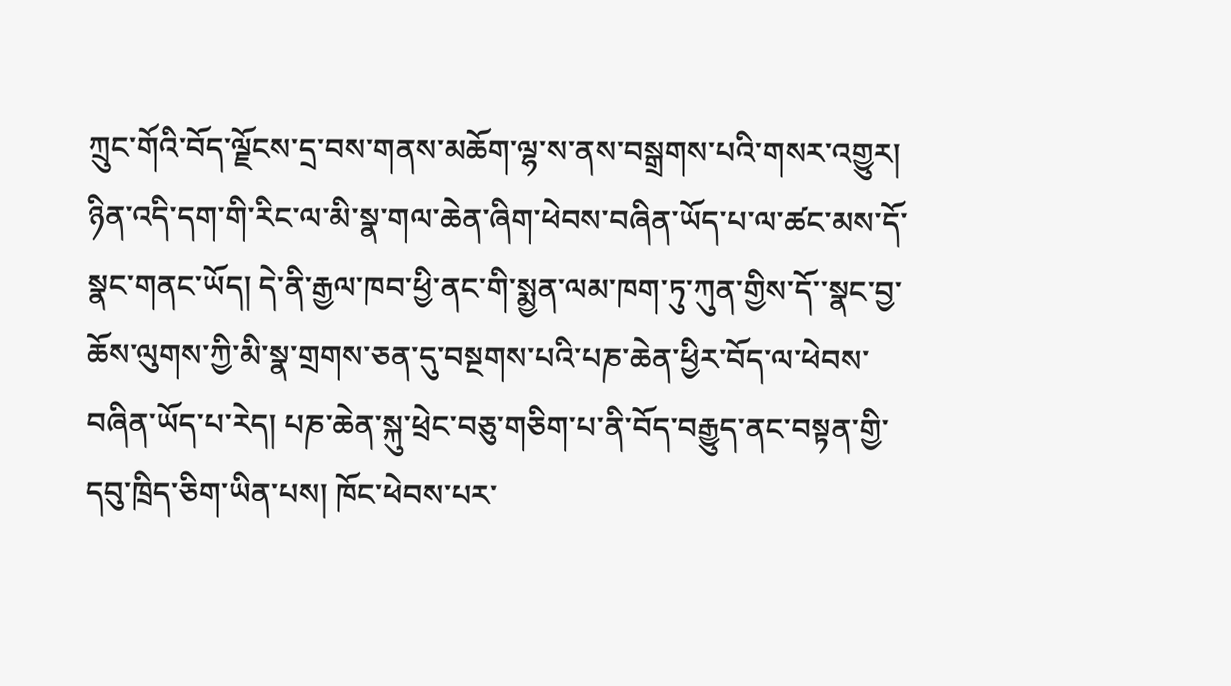ཀྲུང་གོའི་བོད་ལྗོངས་དྲ་བས་གནས་མཆོག་ལྷ་ས་ནས་བསྒྲགས་པའི་གསར་འགྱུར། ཉིན་འདི་དག་གི་རིང་ལ་མི་སྣ་གལ་ཆེན་ཞིག་ཕེབས་བཞིན་ཡོད་པ་ལ་ཚང་མས་དོ་སྣང་གནང་ཡོད། དེ་ནི་རྒྱལ་ཁབ་ཕྱི་ནང་གི་སྨྱན་ལམ་ཁག་ཏུ་ཀུན་གྱིས་དོ་་སྣང་བྱ་ཆོས་ལུགས་ཀྱི་མི་སྣ་གྲགས་ཅན་དུ་བསྔགས་པའི་པཎ་ཆེན་ཕྱིར་བོད་ལ་ཕེབས་བཞིན་ཡོད་པ་རེད། པཎ་ཆེན་སྐུ་ཕྲེང་བཅུ་གཅིག་པ་ནི་བོད་བརྒྱུད་ནང་བསྟན་གྱི་དབུ་ཁྲིད་ཅིག་ཡིན་པས། ཁོང་ཕེབས་པར་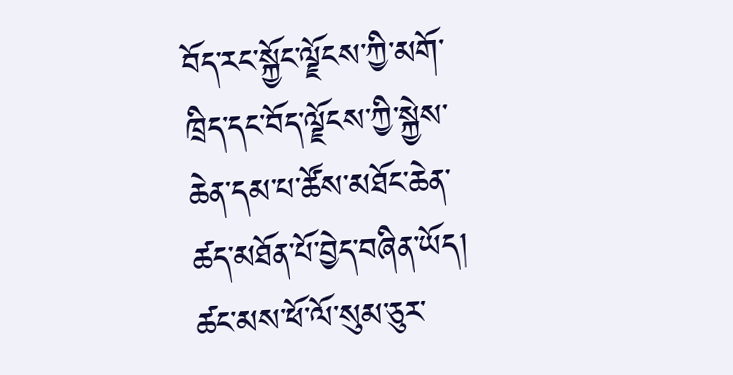བོད་རང་སྐྱོང་ལྗོངས་ཀྱི་མགོ་ཁྲིད་དང་བོད་ལྗོངས་ཀྱི་སྐྱེས་ཆེན་དམ་པ་ཚོས་མཐོང་ཆེན་ཚད་མཐོན་པོ་བྱེད་བཞིན་ཡོད། ཚང་མས་ཕོ་ལོ་སུམ་ཅུར་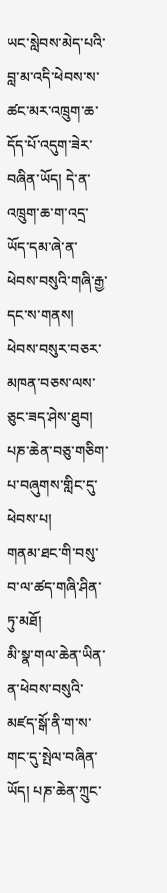ཡང་སླེབས་མེད་པའི་བླ་མ་འདི་ཕེབས་ས་ཚང་མར་འཁྲུག་ཆ་དོད་པོ་འདུག་ཟེར་བཞིན་ཡོད། དེ་ན་འཁྲུག་ཆ་ག་འདྲ་ཡོད་དམ་ཞེ་ན་ཕེབས་བསུའི་གཞི་རྒྱ་དང་ས་གནས། ཕེབས་བསུར་བཅར་མཁན་བཅས་ལས་ཅུང་ཟད་ཤེས་ཐུབ།
པཎ་ཆེན་བཅུ་གཅིག་པ་བཞུགས་གླིང་དུ་ཕེབས་པ།
གནམ་ཐང་གི་བསུ་བ་ལ་ཚད་གཞི་ཤིན་ཏུ་མཐོ།
མི་སྣ་གལ་ཆེན་ཡིན་ན་ཕེབས་བསུའི་མཛད་སྒོ་ནི་ག་ས་གང་དུ་སྤེལ་བཞིན་ཡོད། པཎ་ཆེན་ཀྲུང་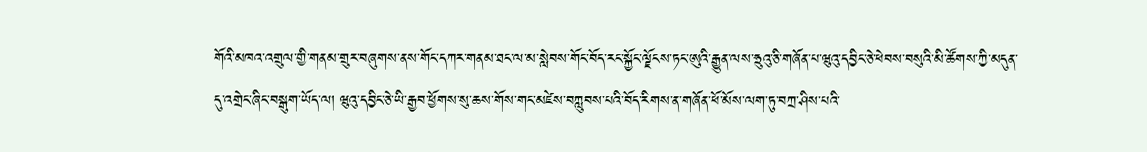གོའི་མཁའ་འགྲུལ་གྱི་གནམ་གྲུར་བཞུགས་ནས་གོང་དཀར་གནམ་ཐང་ལ་མ་སླེབས་གོང་བོད་རང་སྐྱོང་ལྗོངས་ཏང་ཨུའི་རྒྱུན་ལས་ཧྲུའུ་ཅི་གཞོན་པ་ཝུའུ་དབྱིང་ཅེ་ཕེབས་བསུའི་མི་ཚོགས་ཀྱི་མདུན་དུ་འགྲེང་ཞིང་བསྒུག་ཡོད་ལ། ཝུའུ་དབྱིང་ཅེ་ཡི་རྒྱབ་ཕྱོགས་སུ་ཆས་གོས་གང་མཛེས་བཀླུབས་པའི་བོད་རིགས་ན་གཞོན་ཕོ་མོས་ལག་ཏུ་བཀྲ་ཤིས་པའི་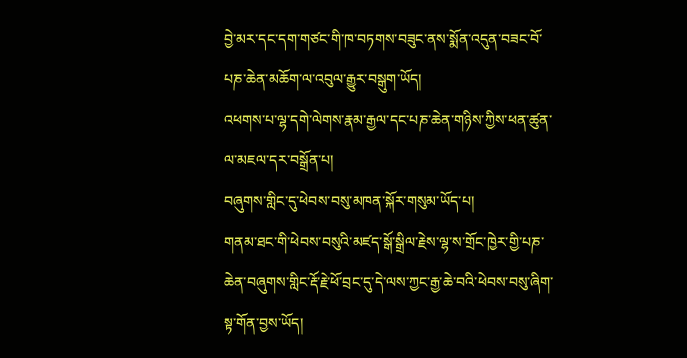བྱེ་མར་དང་དག་གཙང་གི་ཁ་བཏགས་བཟུང་ནས་སྨོན་འདུན་བཟང་བོ་པཎ་ཆེན་མཆོག་ལ་འབུལ་རྒྱུར་བསྒུག་ཡོད།
འཕགས་པ་ལྷ་དགེ་ལེགས་རྣམ་རྒྱལ་དང་པཎ་ཆེན་གཉིས་ཀྱིས་ཕན་ཚུན་ལ་མཇལ་དར་བསྒྲོན་པ།
བཞུགས་གླིང་དུ་ཕེབས་བསུ་མཁན་སྐོར་གསུམ་ཡོད་པ།
གནམ་ཐང་གི་ཕེབས་བསུའི་མཛད་སྒོ་སྒྲིལ་རྗེས་ལྷ་ས་གྲོང་ཁྱེར་གྱི་པཎ་ཆེན་བཞུགས་གླིང་རྡོ་རྗེ་ཕོ་བྲང་དུ་དེ་ལས་ཀྱང་རྒྱ་ཆེ་བའི་ཕེབས་བསུ་ཞིག་སྟ་གོན་བྱས་ཡོད།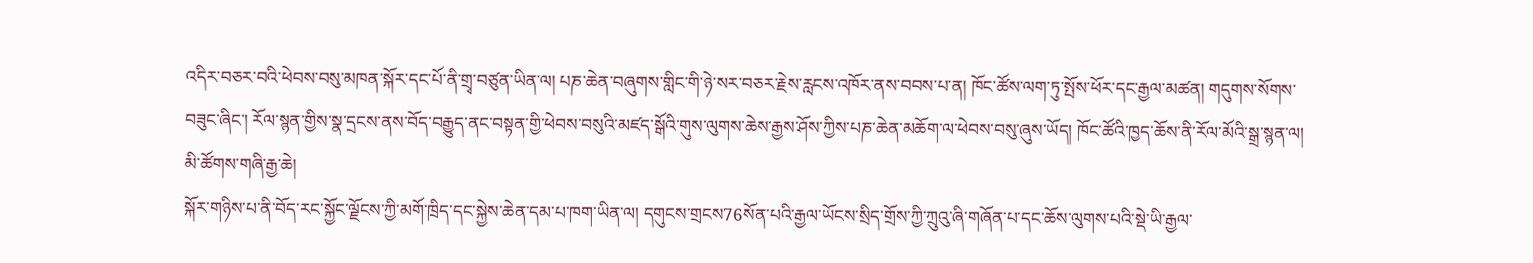འདིར་བཅར་བའི་ཕེབས་བསུ་མཁན་སྐོར་དང་པོ་ནི་གྲྭ་བཙུན་ཡིན་ལ། པཎ་ཆེན་བཞུགས་གླིང་གི་ཉེ་སར་བཅར་རྗེས་རླངས་འཁོར་ནས་བབས་པ་ན། ཁོང་ཚོས་ལག་ཏུ་སྤོས་ཕོར་དང་རྒྱལ་མཚན། གདུགས་སོགས་བཟུང་ཞིང་། རོལ་སྙན་གྱིས་སྣ་དྲངས་ནས་བོད་བརྒྱུད་ནང་བསྟན་གྱི་ཕེབས་བསུའི་མཛད་སྒོའི་གུས་ལུགས་ཆེས་རྒྱས་ཤོས་ཀྱིས་པཎ་ཆེན་མཆོག་ལ་ཕེབས་བསུ་ཞུས་ཡོད། ཁོང་ཚོའི་ཁྱད་ཆོས་ནི་རོལ་མོའི་སྒྲ་སྙན་ལ། མི་ཚོགས་གཞི་རྒྱ་ཆེ།
སྐོར་གཉིས་པ་ནི་བོད་རང་སྐྱོང་ལྗོངས་ཀྱི་མགོ་ཁྲིད་དང་སྐྱེས་ཆེན་དམ་པ་ཁག་ཡིན་ལ། དགུངས་གྲངས76སོན་པའི་རྒྱལ་ཡོངས་སྲིད་གྲོས་ཀྱི་ཀྲུའུ་ཞི་གཞོན་པ་དང་ཆོས་ལུགས་པའི་སྡེ་ཡི་རྒྱལ་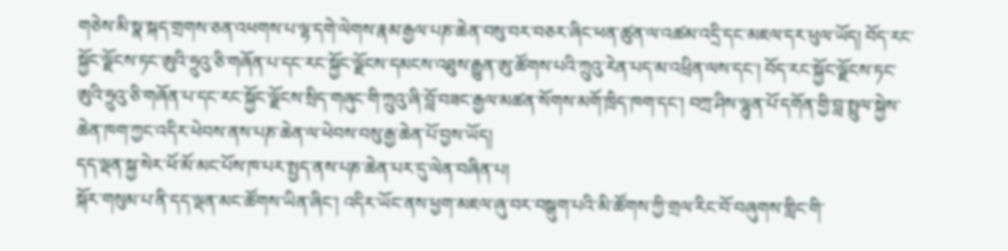གཅེས་མི་སྣ་སྐད་གྲགས་ཅན་འཕགས་པ་ལྷ་དགེ་ལེགས་རྣམ་རྒྱལ་པཎ་ཆེན་བསུ་བར་བཅར་ཞིང་ཕན་ཚུན་ལ་འཚམ་འདྲི་དང་མཇལ་དར་ཕུལ་ཡོད། བོད་རང་སྐྱོང་ལྗོངས་ཏང་ཨུའི་ཧྲུའུ་ཅི་གཞོན་པ་དང་རང་སྐྱོང་ལྗོངས་དམངས་འཐུས་རྒྱུན་ཨུ་ཚོགས་པའི་ཀྲུའུ་རེན་པད་མ་འཕྲིན་ལས་དང་། བོད་རང་སྐྱོང་ལྗོངས་ཏང་ཨུའི་ཧྲུའུ་ཅི་གཞོན་པ་དང་རང་སྐྱོང་ལྗོངས་སྲིད་གཞུང་གི་ཀྲུའུ་ཞི་བློ་བཟང་རྒྱལ་མཚན་སོགས་མགོ་ཁྲིད་ཁག་དང་། བཀྲ་ཤིས་ལྷུན་པོ་དགོན་གྱི་བླ་སྤྲུལ་སྐྱེས་ཆེན་ཁག་ཀྱང་འདིར་ཕེབས་ནས་པཎ་ཆེན་ལ་ཕེབས་བསུ་རྒྱ་ཆེན་པོ་བྱས་ཡོད།
དད་ལྡན་སྐྱ་སེར་ཕོ་མོ་མང་པོས་ཁ་པར་སྤྱད་ནས་པཎ་ཆེན་པར་དུ་ལེན་བཞིན་པ།
སྐོར་གསུམ་པ་ནི་དད་ལྡན་མང་ཚོགས་ཡིན་ཞིང་། འདིར་ཡོང་ནས་ཕྱག་མཇལ་ཞུ་བར་བསྒུག་པའི་མི་ཚོགས་ཀྱི་གྲལ་རིང་བོ་བཞུགས་གླིང་གི་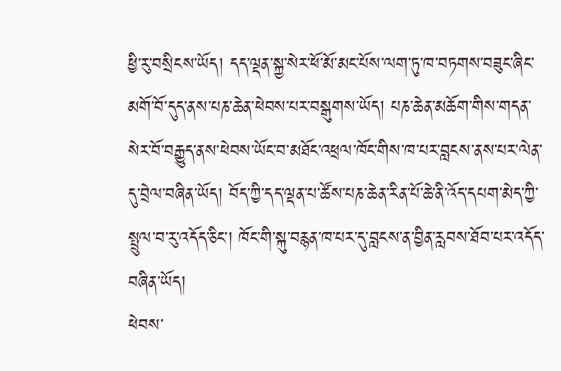ཕྱི་རུ་བསྲིངས་ཡོད། དད་ལྡན་སྐྱ་སེར་ཕོ་མོ་མང་པོས་ལག་ཏུ་ཁ་བཏགས་བཟུང་ཞིང་མགོ་བོ་དུད་ནས་པཎ་ཆེན་ཕེབས་པར་བསྒུགས་ཡོད། པཎ་ཆེན་མཆོག་གིས་གདན་སེར་བོ་བརྒྱུད་ནས་ཕེབས་ཡོང་བ་མཐོང་འཕྲལ་ཁོང་གིས་ཁ་པར་བླངས་ནས་པར་ལེན་དུ་བྲེལ་བཞིན་ཡོད། བོད་ཀྱི་དད་ལྡན་པ་ཚོས་པཎ་ཆེན་རིན་པོ་ཆེ་ནི་འོད་དཔག་མེད་ཀྱི་སྤྲུལ་བ་རུ་འདོད་ཅིང་། ཁོང་གི་སྐུ་བརྙན་ཁ་པར་དུ་བླངས་ན་བྱིན་རླབས་ཐོབ་པར་འདོད་བཞིན་ཡོད།
ཕེབས་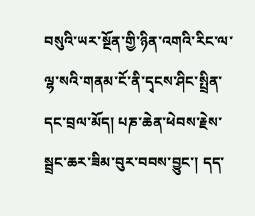བསུའི་ཡར་སྔོན་གྱི་ཉིན་འགའི་རིང་ལ་ལྷ་སའི་གནམ་ངོ་ནི་དྭངས་ཤིང་སྤྲིན་དང་བྲལ་མོད། པཎ་ཆེན་ཕེབས་རྗེས་སྦྲང་ཆར་ཟིམ་བུར་བབས་བྱུང་། དད་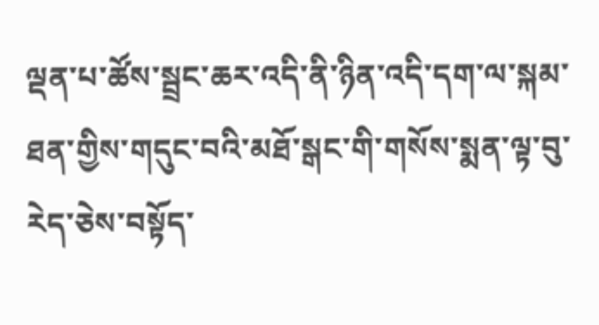ལྡན་པ་ཚོས་སྦྲང་ཆར་འདི་ནི་ཉིན་འདི་དག་ལ་སྐམ་ཐན་གྱིས་གདུང་བའི་མཐོ་སྒང་གི་གསོས་སྨན་ལྟ་བུ་རེད་ཅེས་བསྟོད་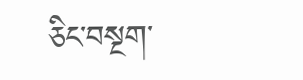ཅིང་བསྔག་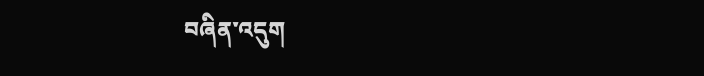བཞིན་འདུག